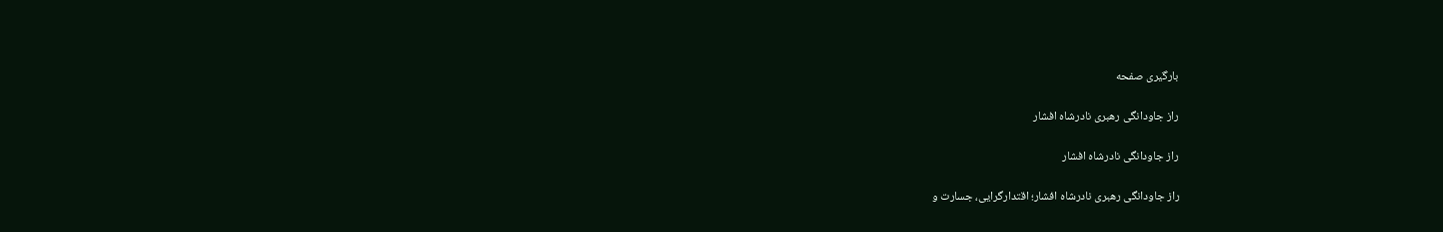بارگیری صفحه

راز جاودانگی رهبری نادرشاه افشار

راز جاودانگی نادرشاه افشار

راز جاودانگی رهبری نادرشاه‌ افشار؛ اقتدارگرایی، جسارت و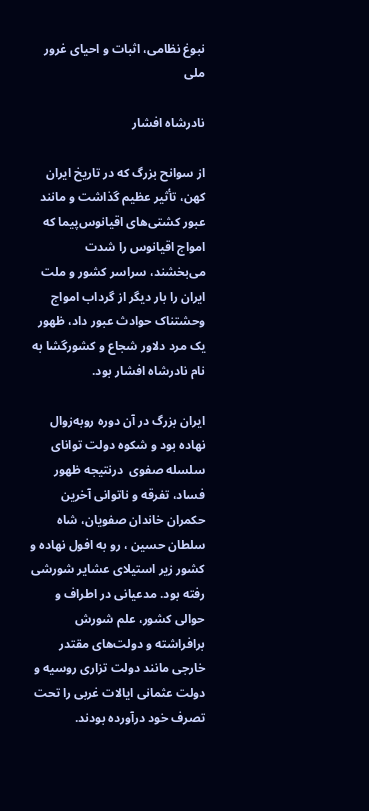نبوغ نظامی، اثبات و احیای غرور ملی

نادرشاه افشار

از سوانح بزرگ که در تاریخ ایران‌ کهن، تأثیر عظیم گذاشت و مانند عبور کشتی‌های اقیانوس‌پیما که امواج اقیانوس را شدت می‌بخشند، سراسر کشور و ملت ایران را بار دیگر از گرداب امواج وحشتناک حوادث عبور داد، ظهور یک مرد دلاور شجاع و کشورگشا به نام نادرشاه افشار بود.

ایران بزرگ در آن دوره روبه‌زوال نهاده بود و شکوه دولت توانای سلسله صفوی  درنتیجه ظهور فساد، تفرقه و ناتوانی آخرین حکمران خاندان صفویان، شاه سلطان حسین ، رو به افول نهاده و کشور زیر استیلای عشایر شورشی رفته بود. مدعیانی در اطراف و حوالی کشور، علم شورش برافراشته و دولت‌های مقتدر خارجی مانند دولت تزاری روسیه و دولت عثمانی ایالات غربی را تحت تصرف خود درآورده بودند.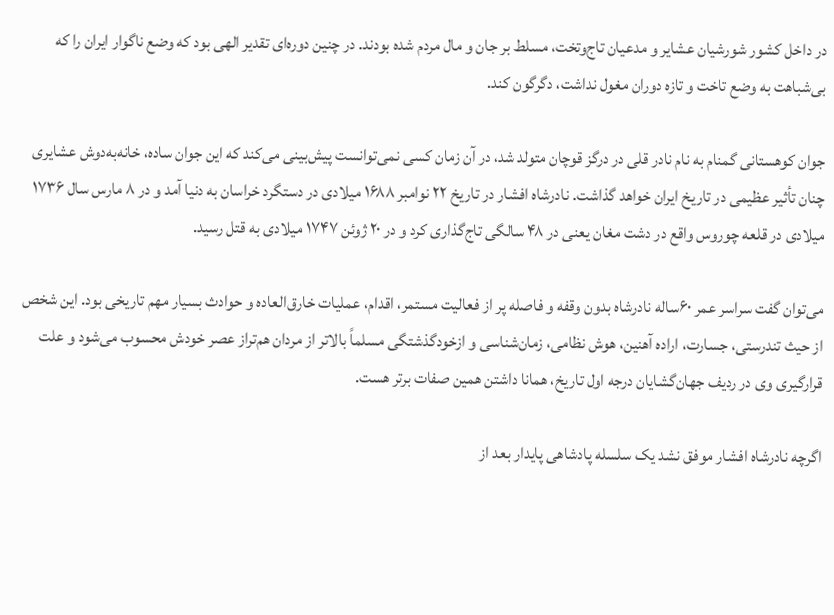در داخل کشور شورشیان عشایر و مدعیان تاج‌وتخت، مسلط بر جان و مال مردم شده بودند. در چنین دوره‌ای تقدیر الهی بود که وضع ناگوار ایران را که بی‌شباهت به وضع تاخت و تازه دوران مغول نداشت، دگرگون کند.

جوان کوهستانی گمنام به نام نادر قلی در درگز قوچان متولد شد، در آن زمان کسی نمی‌توانست پیش‌بینی می‌کند که این جوان ساده، خانه‌به‌دوش عشایری چنان تأثیر عظیمی در تاریخ ایران خواهد گذاشت. نادرشاه افشار در تاریخ ۲۲ نوامبر ۱۶۸۸ میلادی در دستگرد خراسان به دنیا آمد و در ۸ مارس سال ۱۷۳۶ میلادی در قلعه چوروس واقع در دشت مغان یعنی در ۴۸ سالگی تاج‌گذاری کرد و در ۲۰ ژوئن ۱۷۴۷ میلادی به قتل رسید.

می‌توان گفت سراسر عمر ۶۰ساله نادرشاه بدون وقفه و فاصله پر از فعالیت مستمر، اقدام، عملیات خارق‌العاده و حوادث بسیار مهم تاریخی بود. این شخص از حیث تندرستی، جسارت، اراده آهنین، هوش نظامی، زمان‌شناسی و ازخودگذشتگی مسلماً بالاتر از مردان هم‌تراز عصر خودش محسوب می‌شود و علت قرارگیری وی در ردیف جهان‌گشایان درجه اول تاریخ، همانا داشتن همین صفات برتر هست.

اگرچه نادرشاه افشار موفق نشد یک سلسله پادشاهی پایدار بعد از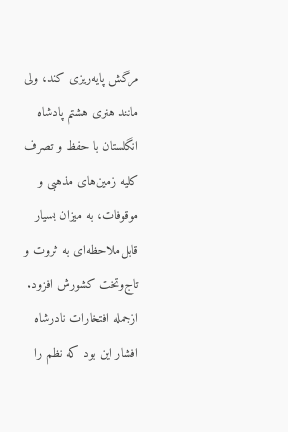مرگش پایه‌ریزی کند، ولی مانند هنری هشتم پادشاه انگلستان با حفظ و تصرف کلیه زمین‌های مذهبی و موقوفات، به میزان بسیار قابل‌ملاحظه‌ای به ثروت و تاج‌وتخت کشورش افزود. ازجمله افتخارات نادرشاه افشار این بود که نظم را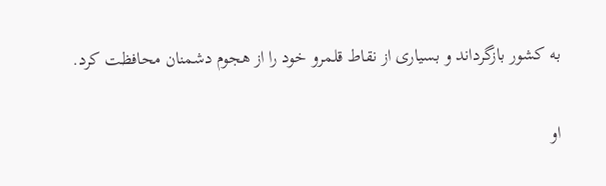به کشور بازگرداند و بسیاری از نقاط قلمرو خود را از هجوم دشمنان محافظت کرد.

او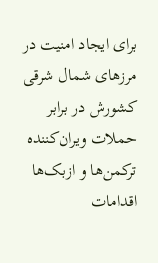برای ایجاد امنیت در مرزهای شمال شرقی کشورش در برابر حملات ویران‌کننده ترکمن‌ها و ازبک‌ها اقدامات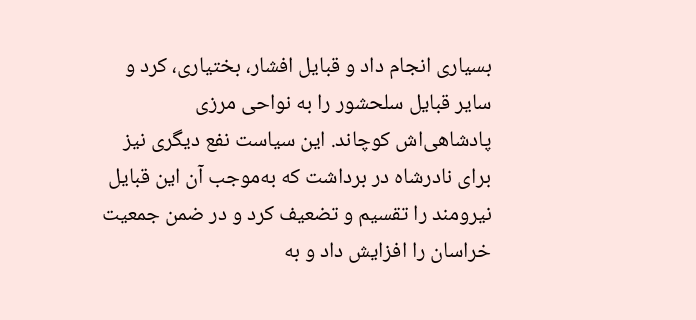بسیاری انجام داد و قبایل افشار، بختیاری، کرد و سایر قبایل سلحشور را به نواحی مرزی پادشاهی‌اش کوچاند. این سیاست نفع دیگری نیز برای نادرشاه در برداشت که به‌موجب آن این قبایل نیرومند را تقسیم و تضعیف کرد و در ضمن جمعیت خراسان را افزایش داد و به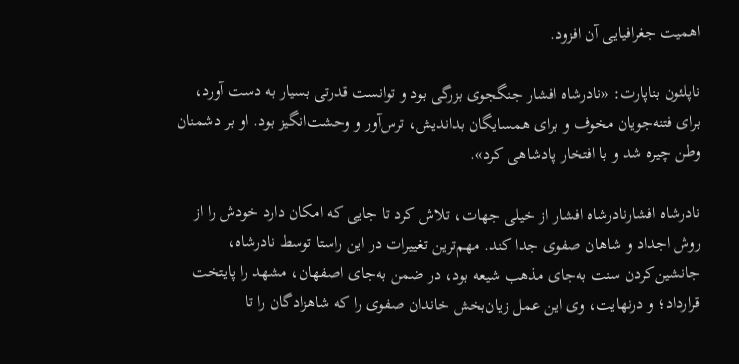اهمیت جغرافیایی آن افزود.

ناپلئون بناپارت: «نادرشاه افشار جنگجوی بزرگی بود و توانست قدرتی بسیار به دست آورد، برای فتنه‌جویان مخوف و برای همسایگان بداندیش، ترس‌آور و وحشت‌انگیز بود. او بر دشمنان وطن چیره شد و با افتخار پادشاهی کرد».

نادرشاه افشارنادرشاه افشار از خیلی جهات، تلاش کرد تا جایی که امکان دارد خودش را از روش اجداد و شاهان صفوی جدا کند. مهم‌ترین تغییرات در این راستا توسط نادرشاه، جانشین‌کردن سنت به‌جای مذهب شیعه بود، در ضمن به‌جای اصفهان، مشهد را پایتخت قرارداد؛ و درنهایت، وی این عمل زیان‌بخش خاندان صفوی را که شاهزادگان را تا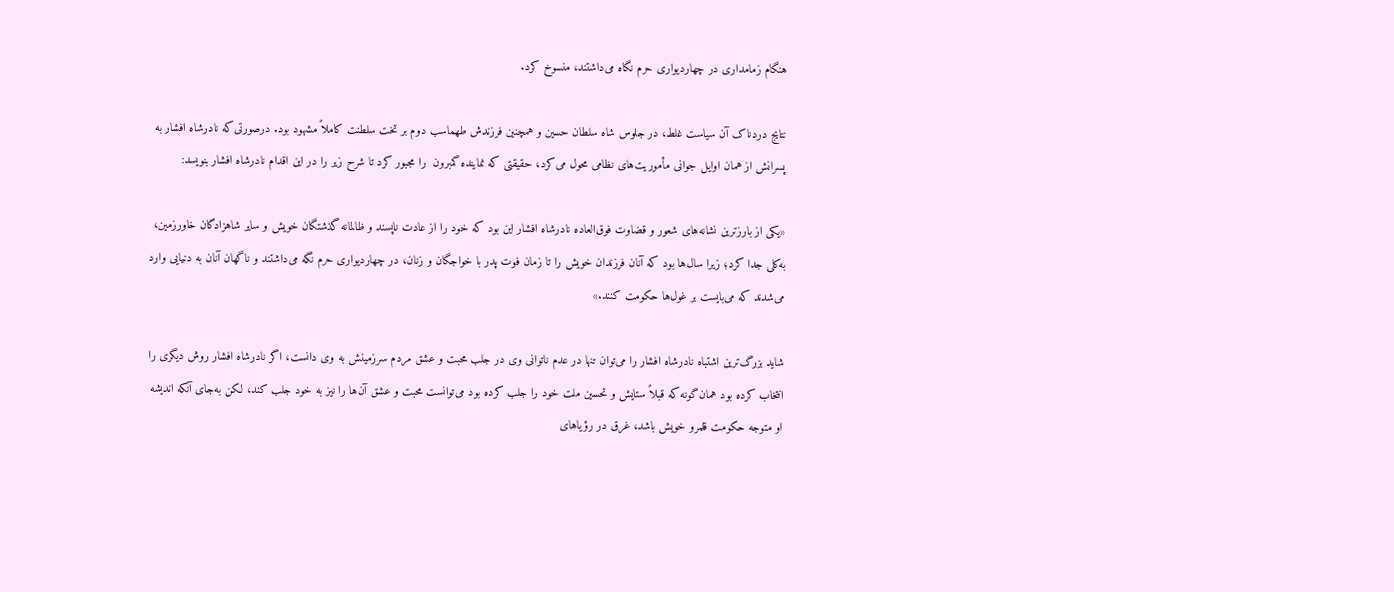هنگام زمامداری در چهاردیواری حرم نگاه می‌داشتند، منسوخ کرد.

نتایج دردناک آن سیاست غلط، در جلوس شاه سلطان حسین و همچنین فرزندش طهماسب دوم بر تخت سلطنت کاملاً مشهود بود. درصورتی‌که نادرشاه افشار به پسرانش از همان اوایل جوانی مأموریت‌های نظامی محول می‌کرد، حقیقتی که نماینده گمبرون  را مجبور کرد تا شرح زیر را در این اقدام نادرشاه افشار بنویسد:

«یکی از بارزترین نشانه‌های شعور و قضاوت فوق‌العاده نادرشاه افشار این بود که خود را از عادت ناپسند و ظالمانه گذشتگان خویش و سایر شاهزادگان خاورزمین، به‌کلی جدا کرد؛ زیرا سال‌ها بود که آنان فرزندان خویش را تا زمان فوت پدر با خواجگان و زنان، در چهاردیواری حرم نگه می‌داشتند و ناگهان آنان به دنیایی وارد می‌شدند که می‌بایست بر غول‌ها حکومت کنند.»

شاید بزرگ‌ترین اشتباه نادرشاه افشار را می‌توان تنها در عدم ناتوانی وی در جلب محبت و عشق مردم سرزمینش به وی دانست، اگر نادرشاه افشار روش دیگری را انتخاب کرده بود همان‌گونه که قبلاً ستایش و تحسین ملت خود را جلب کرده بود می‌توانست محبت و عشق آن‌ها را نیز به خود جلب کند، لکن به‌جای آنکه اندیشه او متوجه حکومت قلمرو خویش باشد، غرق در رؤیاهای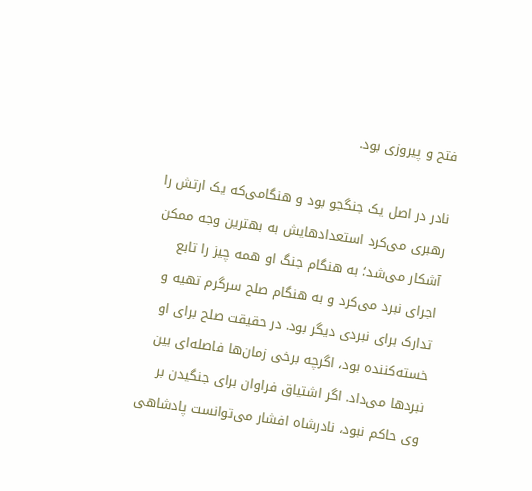فتح و پیروزی بود.

نادر در اصل یک جنگجو بود و هنگامی‌که یک ارتش را رهبری می‌کرد استعدادهایش به بهترین وجه ممکن آشکار می‌شد؛ به هنگام جنگ او همه چیز را تابع اجرای نبرد می‌کرد و به هنگام صلح سرگرم تهیه و تدارک برای نبردی دیگر بود. در حقیقت صلح برای او خسته‌کننده بود، اگرچه برخی زمان‌ها فاصله‌ای بین نبردها می‌داد. اگر اشتیاق فراوان برای جنگیدن بر وی حاکم نبود، نادرشاه افشار می‌توانست پادشاهی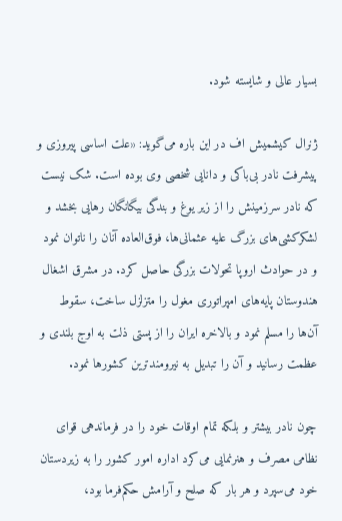بسیار عالی و شایسته شود.

ژنرال کیشمیش اف در این باره می‌گوید: «علت اساسی پیروزی و پیشرفت نادر بی‌باکی و دانایی شخصی وی بوده است. شک نیست که نادر سرزمینش را از زیر یوغ و بندگی بیگانگان رهایی بخشد و لشکرکشی‌های بزرگ علیه عثمانی‌ها، فوق‌العاده آنان را ناتوان نمود و در حوادث اروپا تحولات بزرگی حاصل کرد. در مشرق اشغال هندوستان پایه‌های امپراتوری مغول را متزلزل ساخت، سقوط آن‌ها را مسلم نمود و بالاخره ایران را از پستی ذلت به اوج بلندی و عظمت رسانید و آن را تبدیل به نیرومندترین کشورها نمود.

چون نادر بیشتر و بلکه تمام اوقات خود را در فرماندهی قوای نظامی مصرف و هنرنمایی می‌کرد اداره امور کشور را به زیردستان خود می‌سپرد و هر بار که صلح و آرامش حکم‌فرما بود،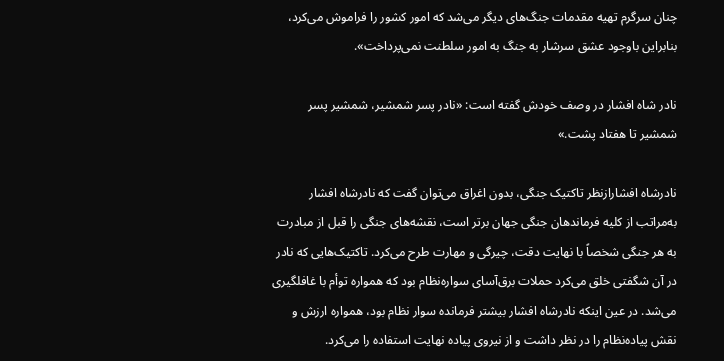چنان سرگرم تهیه مقدمات جنگ‌های دیگر می‌شد که امور کشور را فراموش می‌کرد، بنابراین باوجود عشق سرشار به جنگ به امور سلطنت نمی‌پرداخت».

نادر شاه افشار در وصف خودش گفته است: «نادر پسر شمشیر، شمشیر پسر شمشیر تا هفتاد پشت.»

نادرشاه افشارازنظر تاکتیک جنگی، بدون اغراق می‌توان گفت که نادرشاه افشار به‌مراتب از کلیه فرماندهان جنگی جهان برتر است، نقشه‌های جنگی را قبل از مبادرت به هر جنگی شخصاً با نهایت دقت، چیرگی و مهارت طرح می‌کرد. تاکتیک‌هایی که نادر در آن شگفتی خلق می‌کرد حملات برق‌آسای سواره‌نظام بود که همواره توأم با غافلگیری می‌شد. در عین اینکه نادرشاه افشار بیشتر فرمانده سوار نظام بود، همواره ارزش و نقش پیاده‌نظام را در نظر داشت و از نیروی پیاده نهایت استفاده را می‌کرد.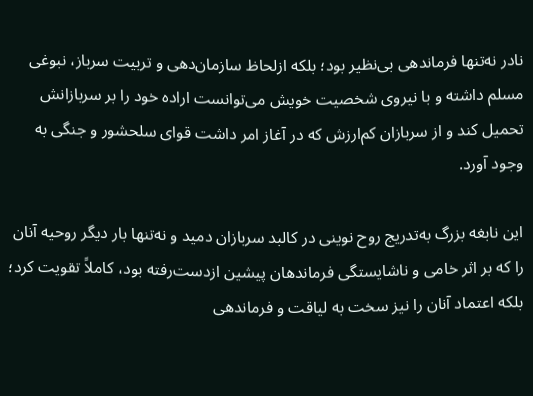نادر نه‌تنها فرماندهی بی‌نظیر بود؛ بلکه ازلحاظ سازمان‌دهی و تربیت سرباز، نبوغی مسلم داشته و با نیروی شخصیت خویش می‌توانست اراده خود را بر سربازانش تحمیل کند و از سربازان کم‌ارزش که در آغاز امر داشت قوای سلحشور و جنگی به وجود آورد.

این نابغه بزرگ به‌تدریج روح نوینی در کالبد سربازان دمید و نه‌تنها بار دیگر روحیه آنان را که بر اثر خامی و ناشایستگی فرماندهان پیشین ازدست‌رفته بود، کاملاً تقویت کرد؛ بلکه اعتماد آنان را نیز سخت به لیاقت و فرماندهی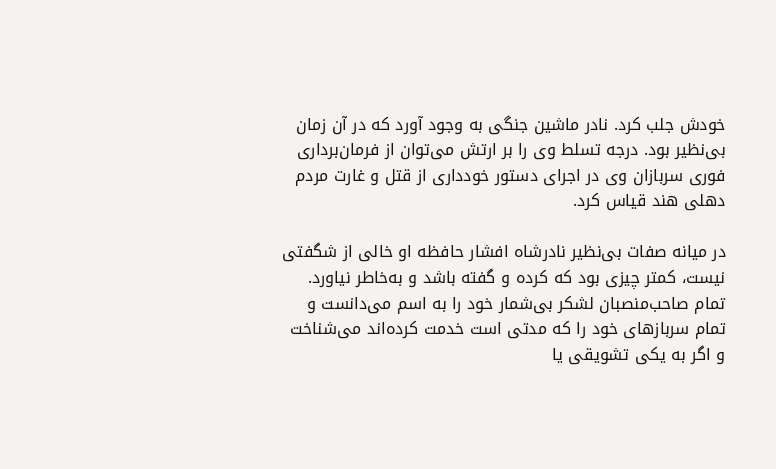خودش جلب کرد. نادر ماشین جنگی به وجود آورد که در آن زمان بی‌نظیر بود. درجه تسلط وی را بر ارتش می‌توان از فرمان‌برداری فوری سربازان وی در اجرای دستور خودداری از قتل و غارت مردم دهلی هند قیاس کرد.

در میانه صفات بی‌نظیر نادرشاه افشار حافظه او خالی از شگفتی نیست، کمتر چیزی بود که کرده و گفته باشد و به‌خاطر نیاورد. تمام صاحب‌منصبان لشکر بی‌شمار خود را به اسم می‌دانست و تمام سربازهای خود را که مدتی است خدمت کرده‌اند می‌شناخت و اگر به یکی تشویقی یا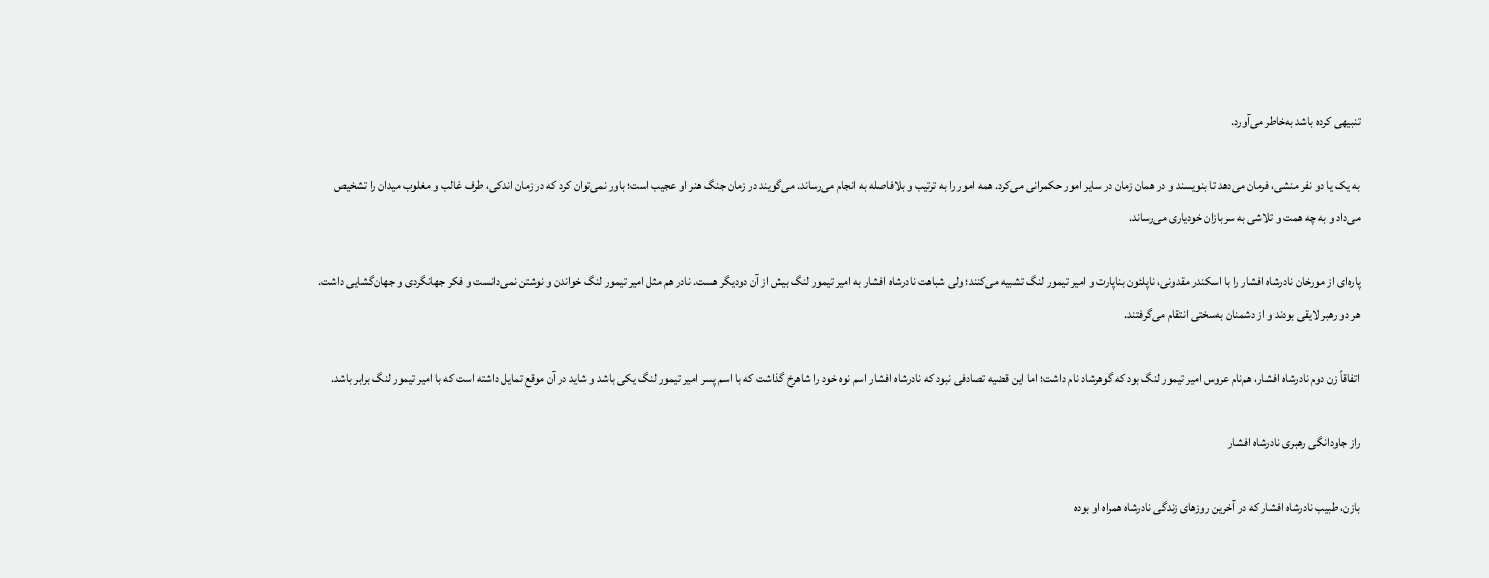تنبیهی کرده باشد به‌خاطر می‌آورد.

به یک یا دو نفر منشی، فرمان می‌دهد تا بنویسند و در همان زمان در سایر امور حکمرانی می‌کرد. همه امور را به ترتیب و بلافاصله به انجام می‌رساند. می‌گویند در زمان جنگ هنر او عجیب است؛ باور نمی‌توان کرد که در زمان اندکی، طرف غالب و مغلوب میدان را تشخیص می‌داد و به چه همت و تلاشی به سربازان خودیاری می‌رساند.

پاره‌ای از مورخان نادرشاه افشار را با اسکندر مقدونی، ناپلئون بناپارت و امیر تیمور لنگ تشبیه می‌کنند؛ ولی شباهت نادرشاه افشار به امیر تیمور لنگ بیش از آن دودیگر هست. نادر هم مثل امیر تیمور لنگ خواندن و نوشتن نمی‌دانست و فکر جهانگردی و جهان‌گشایی داشت. هر دو رهبر لایقی بودند و از دشمنان به‌سختی انتقام می‌گرفتند.

اتفاقاً زن دوم نادرشاه افشار، هم‌نام عروس امیر تیمور لنگ بود که گوهرشاد نام داشت؛ اما این قضیه تصادفی نبود که نادرشاه افشار اسم نوه خود را شاهرخ گذاشت که با اسم پسر امیر تیمور لنگ یکی باشد و شاید در آن موقع تمایل داشته است که با امیر تیمور لنگ برابر باشد.

راز جاودانگی رهبری نادرشاه افشار

بازن، طبیب نادرشاه افشار که در آخرین روزهای زندگی نادرشاه همراه او بوده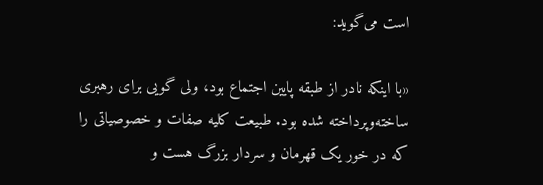است می‌گوید:

«با اینکه نادر از طبقه پایین اجتماع بود، ولی گویی برای رهبری ساخته‌وپرداخته شده بود. طبیعت کلیه صفات و خصوصیاتی را که در خور یک قهرمان و سردار بزرگ هست و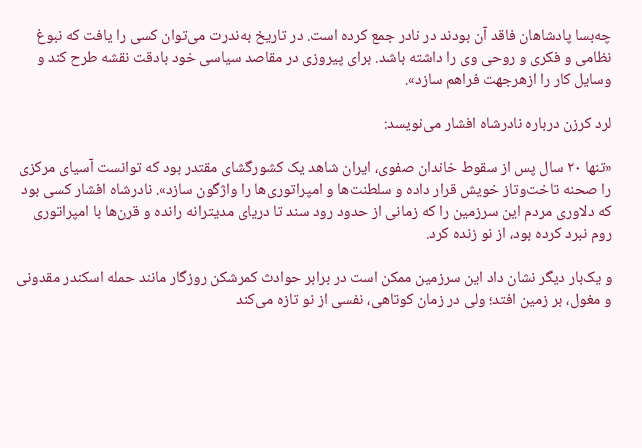چه‌بسا پادشاهان فاقد آن بودند در نادر جمع کرده است. در تاریخ به‌ندرت می‌توان کسی را یافت که نبوغ نظامی و فکری و روحی وی را داشته باشد. برای پیروزی در مقاصد سیاسی خود بادقت نقشه طرح کند و وسایل کار را ازهرجهت فراهم سازد».

لرد کرزن درباره نادرشاه افشار می‌نویسد:

«تنها ۲۰ سال پس از سقوط خاندان صفوی، ایران شاهد یک کشورگشای مقتدر بود که توانست آسیای مرکزی را صحنه تاخت‌وتاز خویش قرار داده و سلطنت‌ها و امپراتوری‌ها را واژگون سازد». نادرشاه افشار کسی بود که دلاوری مردم این سرزمین را که زمانی از حدود رود سند تا دریای مدیترانه رانده و قرن‌ها با امپراتوری روم نبرد کرده بود، از نو زنده کرد.

و یک‌بار دیگر نشان داد این سرزمین ممکن است در برابر حوادث کمرشکن روزگار مانند حمله اسکندر مقدونی و مغول، بر زمین افتد؛ ولی در زمان کوتاهی، نفسی از نو تازه می‌کند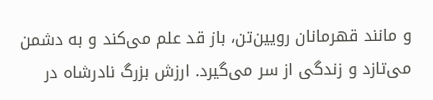و مانند قهرمانان رویین‌تن، باز قد علم می‌کند و به دشمن می‌تازد و زندگی از سر می‌گیرد. ارزش بزرگ نادرشاه در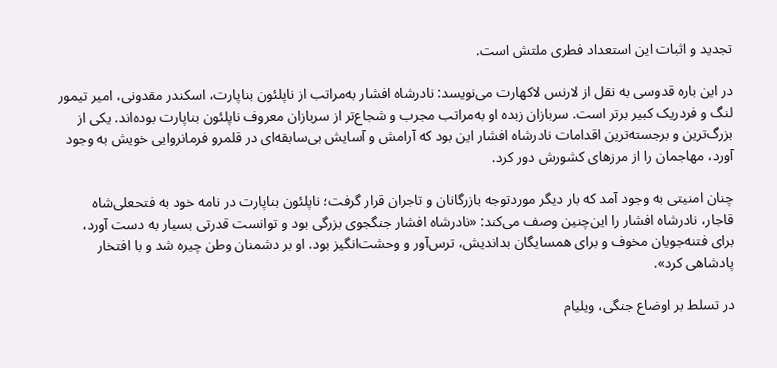تجدید و اثبات این استعداد فطری ملتش است.

در این باره قدوسی به نقل از لارنس لاکهارت می‌نویسد: نادرشاه افشار به‌مراتب از ناپلئون بناپارت، اسکندر مقدونی، امیر تیمور لنگ و فردریک کبیر برتر است. سربازان زبده او به‌مراتب مجرب و شجاع‌تر از سربازان معروف ناپلئون بناپارت بوده‌اند. یکی از بزرگ‌ترین و برجسته‌ترین اقدامات نادرشاه افشار این بود که آرامش و آسایش بی‌سابقه‌ای در قلمرو فرمانروایی خویش به وجود آورد، مهاجمان را از مرزهای کشورش دور کرد.

چنان امنیتی به وجود آمد که بار دیگر موردتوجه بازرگانان و تاجران قرار گرفت؛ ناپلئون بناپارت در نامه خود به فتحعلی‌شاه قاجار، نادرشاه افشار را این‌چنین وصف می‌کند: «نادرشاه افشار جنگجوی بزرگی بود و توانست قدرتی بسیار به دست آورد، برای فتنه‌جویان مخوف و برای همسایگان بداندیش، ترس‌آور و وحشت‌انگیز بود. او بر دشمنان وطن چیره شد و با افتخار پادشاهی کرد».

در تسلط بر اوضاع جنگی، ویلیام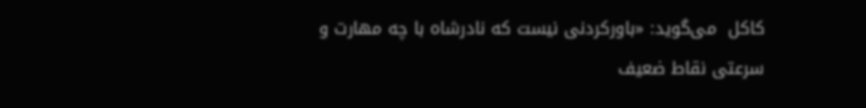کاکل  می‌گوید: «باورکردنی نیست که نادرشاه با چه مهارت و سرعتی نقاط ضعیف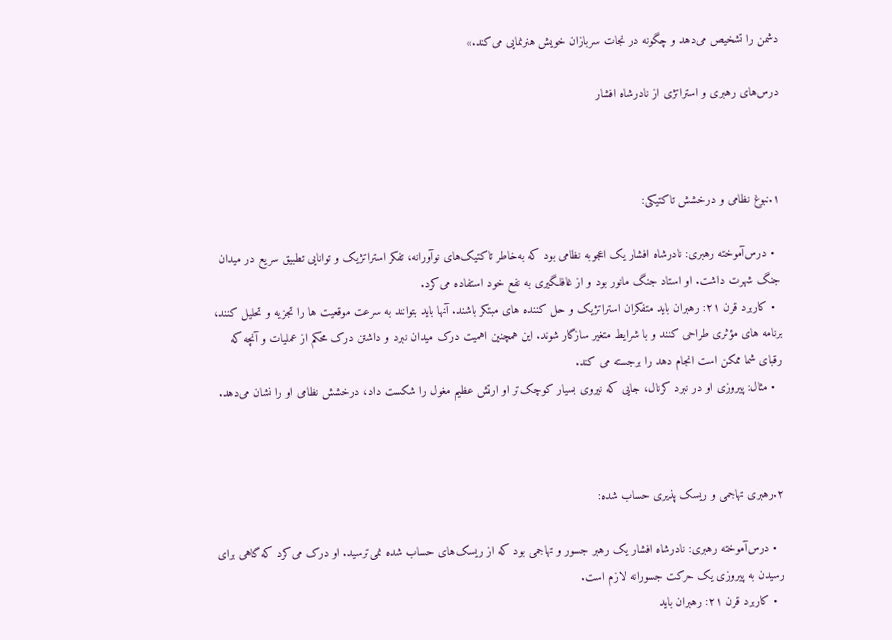دشمن را تشخیص می‌دهد و چگونه در نجات سربازان خویش هنرنمایی می‌کند.»

درس‌های رهبری و استراتژی از نادرشاه افشار



۱.نبوغ نظامی و درخشش تاکتیکی:

  • درس‌آموخته رهبری: نادرشاه افشار یک اعجوبه نظامی بود که به‌خاطر تاکتیک‌های نوآورانه، تفکر استراتژیک و توانایی تطبیق سریع در میدان جنگ شهرت داشت. او استاد جنگ مانور بود و از غافلگیری به نفع خود استفاده می‌کرد.
  • کاربرد قرن ۲۱: رهبران باید متفکران استراتژیک و حل کننده های مبتکر باشند. آنها باید بتوانند به سرعت موقعیت ها را تجزیه و تحلیل کنند، برنامه های مؤثری طراحی کنند و با شرایط متغیر سازگار شوند. این همچنین اهمیت درک میدان نبرد و داشتن درک محکم از عملیات و آنچه که رقبای شما ممکن است انجام دهد را برجسته می کند.
  • مثال: پیروزی او در نبرد کرنال، جایی که نیروی بسیار کوچک‌تر او ارتش عظیم مغول را شکست داد، درخشش نظامی او را نشان می‌دهد.



۲.رهبری تهاجمی و ریسک پذیری حساب شده:

  • درس‌آموخته رهبری: نادرشاه افشار یک رهبر جسور و تهاجمی بود که از ریسک‌های حساب شده نمی‌ترسید. او درک می‌کرد که گاهی برای رسیدن به پیروزی یک حرکت جسورانه لازم است.
  • کاربرد قرن ۲۱: رهبران باید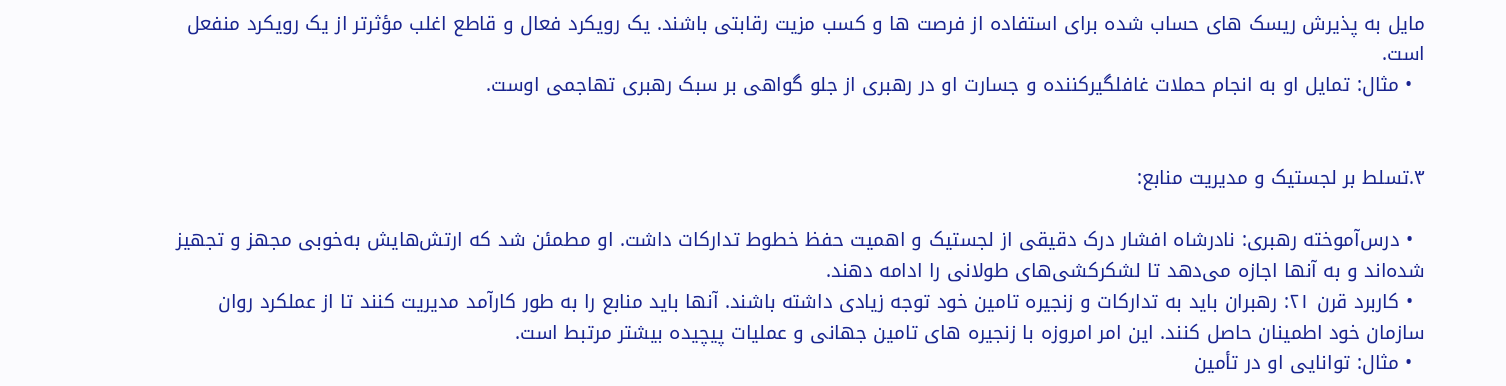مایل به پذیرش ریسک های حساب شده برای استفاده از فرصت ها و کسب مزیت رقابتی باشند. یک رویکرد فعال و قاطع اغلب مؤثرتر از یک رویکرد منفعل است.
  • مثال: تمایل او به انجام حملات غافلگیرکننده و جسارت او در رهبری از جلو گواهی بر سبک رهبری تهاجمی اوست.


۳.تسلط بر لجستیک و مدیریت منابع:

  • درس‌آموخته رهبری: نادرشاه افشار درک دقیقی از لجستیک و اهمیت حفظ خطوط تدارکات داشت. او مطمئن شد که ارتش‌هایش به‌خوبی مجهز و تجهیز شده‌اند و به آنها اجازه می‌دهد تا لشکرکشی‌های طولانی را ادامه دهند.
  • کاربرد قرن ۲۱: رهبران باید به تدارکات و زنجیره تامین خود توجه زیادی داشته باشند. آنها باید منابع را به طور کارآمد مدیریت کنند تا از عملکرد روان سازمان خود اطمینان حاصل کنند. این امر امروزه با زنجیره های تامین جهانی و عملیات پیچیده بیشتر مرتبط است.
  • مثال: توانایی او در تأمین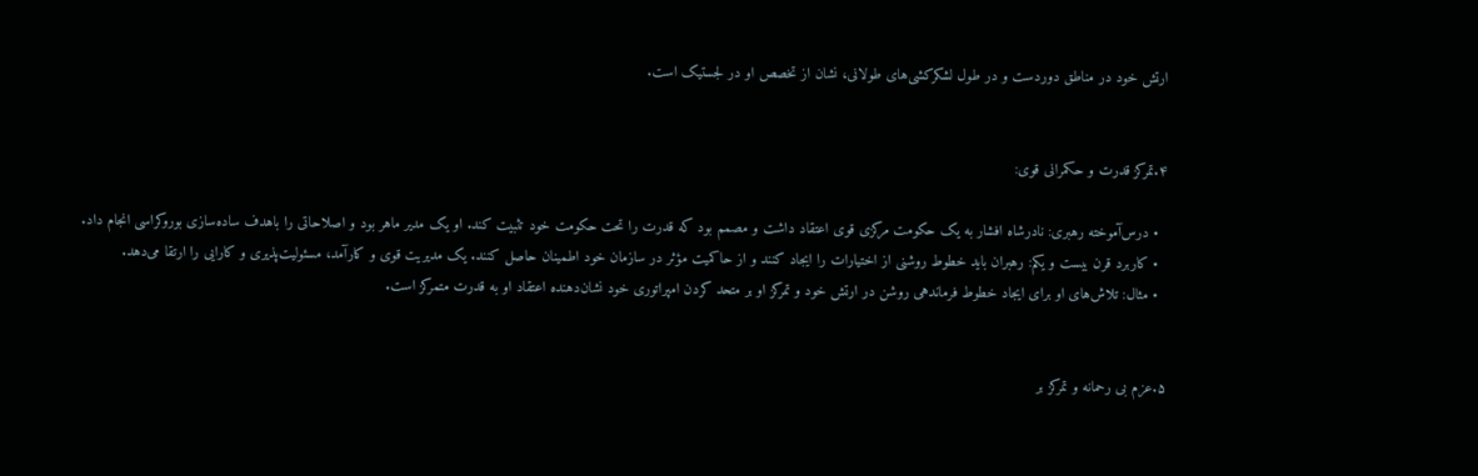ارتش خود در مناطق دوردست و در طول لشکرکشی‌های طولانی، نشان از تخصص او در لجستیک است.


۴.تمرکز قدرت و حکمرانی قوی:

  • درس‌آموخته رهبری: نادرشاه افشار به یک حکومت مرکزی قوی اعتقاد داشت و مصمم بود که قدرت را تحت حکومت خود تثبیت کند. او یک مدیر ماهر بود و اصلاحاتی را باهدف ساده‌سازی بوروکراسی انجام داد.
  • کاربرد قرن بیست و یکم: رهبران باید خطوط روشنی از اختیارات را ایجاد کنند و از حاکمیت مؤثر در سازمان خود اطمینان حاصل کنند. یک مدیریت قوی و کارآمد، مسئولیت‌پذیری و کارایی را ارتقا می‌دهد.
  • مثال: تلاش‌های او برای ایجاد خطوط فرماندهی روشن در ارتش خود و تمرکز او بر متحد کردن امپراتوری خود نشان‌دهنده اعتقاد او به قدرت متمرکز است.


۵.عزم بی رحمانه و تمرکز بر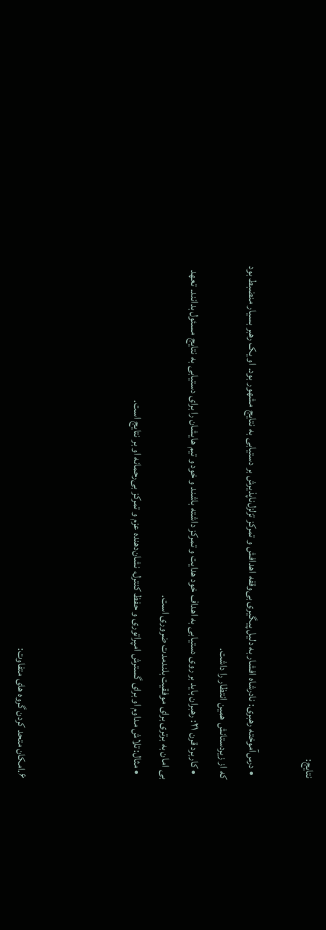نتایج:

  • درس‌آموخته رهبری: نادرشاه افشار به دلیل پیگیری بی‌وقفه اهدافش و تمرکز تزلزل‌ناپذیرش بر دستیابی به نتایج مشهور بود. او یک رهبر بسیار منضبط بود که از زیردستانش همین انتظار را داشت.
  • کاربرد قرن ۲۱: رهبران باید بر روی دستیابی به اهداف خود هدایت و تمرکز داشته باشند و خود و تیم هایشان را برای دستیابی به نتایج مسئول بدانند. تعهد بی امان به برتری برای موفقیت بلندمدت ضروری است.
  • مثال: تلاش مداوم او برای گسترش امپراتوری و حفظ کنترل، نشان‌دهنده عزم و تمرکز بی‌رحمانه او بر نتایج است.



۶.امکان متحد کردن گروه های متفاوت: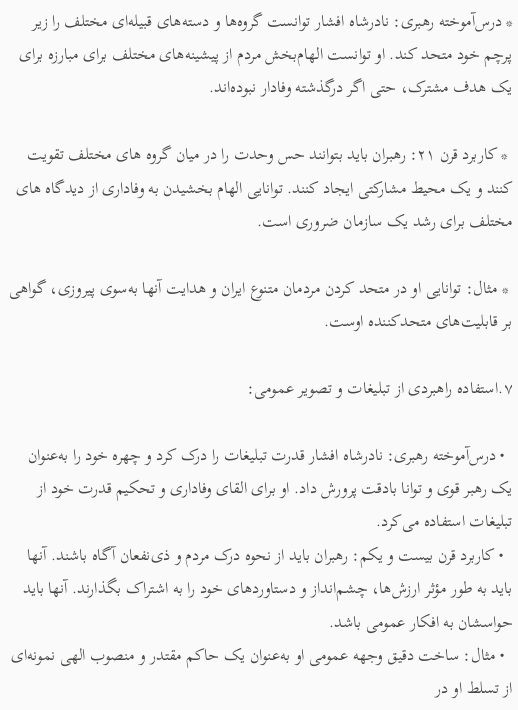* درس‌آموخته رهبری: نادرشاه افشار توانست گروه‌ها و دسته‌های قبیله‌ای مختلف را زیر پرچم خود متحد کند. او توانست الهام‌بخش مردم از پیشینه‌های مختلف برای مبارزه برای یک هدف مشترک، حتی اگر درگذشته وفادار نبوده‌اند.

 * کاربرد قرن ۲۱: رهبران باید بتوانند حس وحدت را در میان گروه های مختلف تقویت کنند و یک محیط مشارکتی ایجاد کنند. توانایی الهام بخشیدن به وفاداری از دیدگاه های مختلف برای رشد یک سازمان ضروری است.

 * مثال: توانایی او در متحد کردن مردمان متنوع ایران و هدایت آنها به‌سوی پیروزی، گواهی بر قابلیت‌های متحدکننده اوست.

۷.استفاده راهبردی از تبلیغات و تصویر عمومی:

  • درس‌آموخته رهبری: نادرشاه افشار قدرت تبلیغات را درک کرد و چهره خود را به‌عنوان یک رهبر قوی و توانا بادقت پرورش داد. او برای القای وفاداری و تحکیم قدرت خود از تبلیغات استفاده می‌کرد.
  • کاربرد قرن بیست و یکم: رهبران باید از نحوه درک مردم و ذی‌نفعان آگاه باشند. آنها باید به طور مؤثر ارزش‌ها، چشم‌انداز و دستاوردهای خود را به اشتراک بگذارند. آنها باید حواسشان به افکار عمومی باشد.
  • مثال: ساخت دقیق وجهه عمومی او به‌عنوان یک حاکم مقتدر و منصوب الهی نمونه‌ای از تسلط او در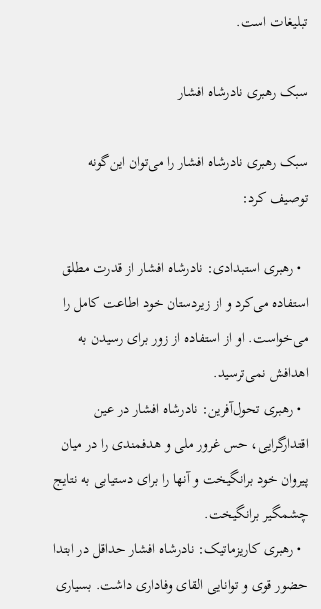تبلیغات است.

سبک رهبری نادرشاه افشار

سبک رهبری نادرشاه افشار را می‌توان این‌گونه توصیف کرد:

  • رهبری استبدادی: نادرشاه افشار از قدرت مطلق استفاده می‌کرد و از زیردستان خود اطاعت کامل را می‌خواست. او از استفاده از زور برای رسیدن به اهدافش نمی‌ترسید.
  • رهبری تحول‌آفرین: نادرشاه افشار در عین اقتدارگرایی، حس غرور ملی و هدفمندی را در میان پیروان خود برانگیخت و آنها را برای دستیابی به نتایج چشمگیر برانگیخت.
  • رهبری کاریزماتیک: نادرشاه افشار حداقل در ابتدا حضور قوی و توانایی القای وفاداری داشت. بسیاری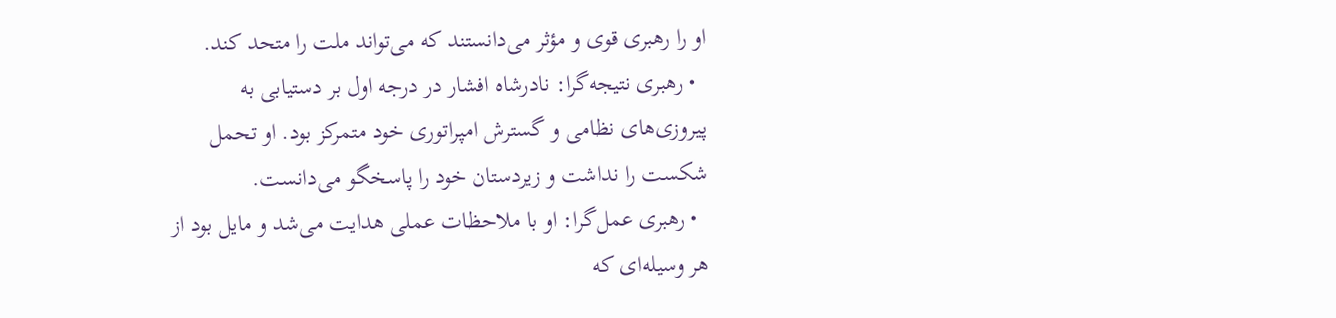او را رهبری قوی و مؤثر می‌دانستند که می‌تواند ملت را متحد کند.
  • رهبری نتیجه‌گرا: نادرشاه افشار در درجه اول بر دستیابی به پیروزی‌های نظامی و گسترش امپراتوری خود متمرکز بود. او تحمل شکست را نداشت و زیردستان خود را پاسخگو می‌دانست.
  • رهبری عمل‌گرا: او با ملاحظات عملی هدایت می‌شد و مایل بود از هر وسیله‌ای که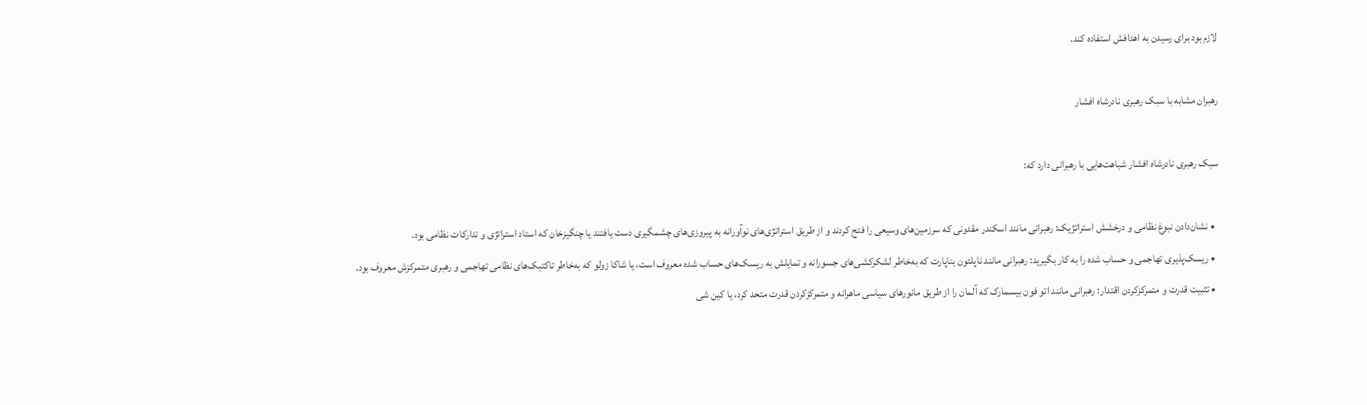لازم بود برای رسیدن به اهدافش استفاده کند.

رهبران مشابه با سبک رهبری نادرشاه افشار

سبک رهبری نادرشاه افشار شباهت‌هایی با رهبرانی دارد که:

  • نشان‌دادن نبوغ نظامی و درخشش استراتژیک: رهبرانی مانند اسکندر مقدونی که سرزمین‌های وسیعی را فتح کردند و از طریق استراتژی‌های نوآورانه به پیروزی‌های چشمگیری دست یافتند یا چنگیزخان که استاد استراتژی و تدارکات نظامی بود.
  • ریسک‌پذیری تهاجمی و حساب شده را به کار بگیرید: رهبرانی مانند ناپلئون بناپارت که به‌خاطر لشکرکشی‌های جسورانه و تمایلش به ریسک‌های حساب شده معروف است، یا شاکا زولو که به‌خاطر تاکتیک‌های نظامی تهاجمی و رهبری متمرکزش معروف بود.
  • تثبیت قدرت و متمرکزکردن اقتدار: رهبرانی مانند اتو فون بیسمارک که آلمان را از طریق مانورهای سیاسی ماهرانه و متمرکزکردن قدرت متحد کرد، یا کین شی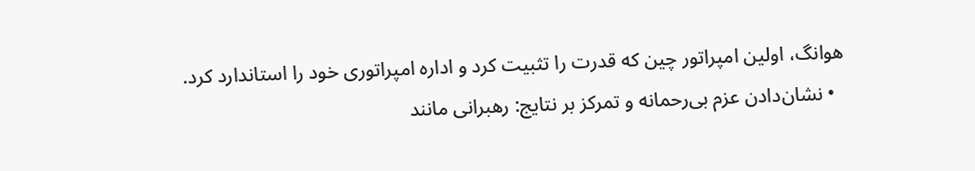هوانگ، اولین امپراتور چین که قدرت را تثبیت کرد و اداره امپراتوری خود را استاندارد کرد.
  • نشان‌دادن عزم بی‌رحمانه و تمرکز بر نتایج: رهبرانی مانند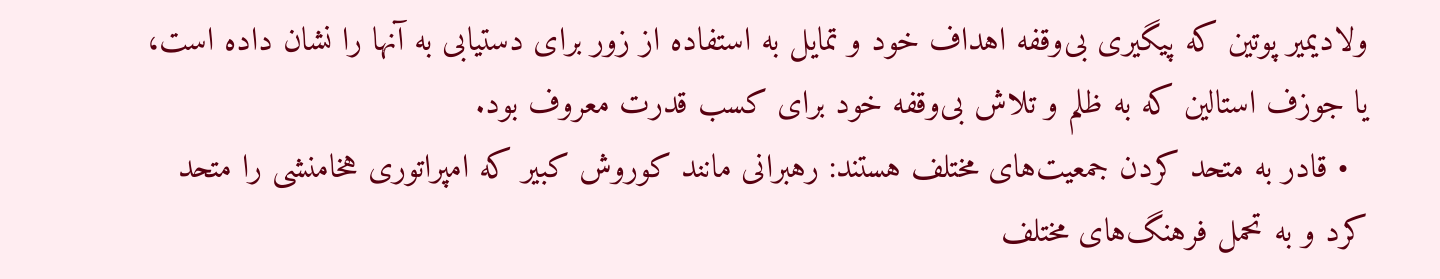ولادیمیر پوتین که پیگیری بی‌وقفه اهداف خود و تمایل به استفاده از زور برای دستیابی به آنها را نشان داده است، یا جوزف استالین که به ظلم و تلاش بی‌وقفه خود برای کسب قدرت معروف بود.
  • قادر به متحد کردن جمعیت‌های مختلف هستند: رهبرانی مانند کوروش کبیر که امپراتوری هخامنشی را متحد کرد و به تحمل فرهنگ‌های مختلف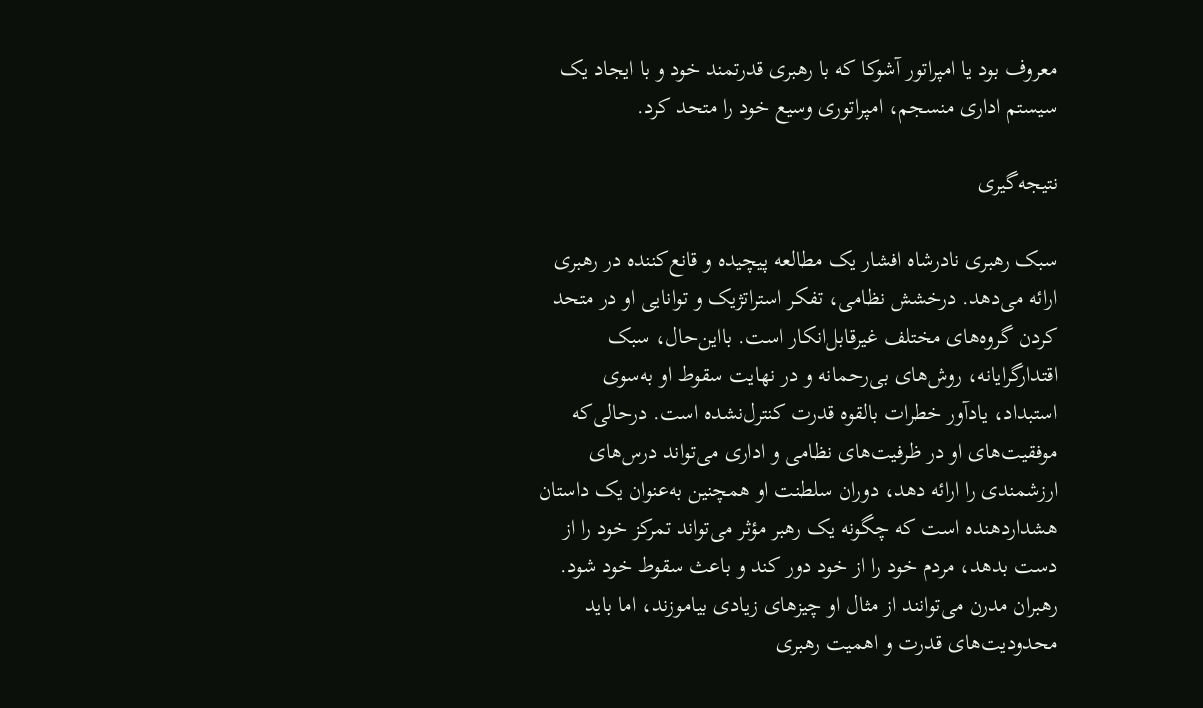معروف بود یا امپراتور آشوکا که با رهبری قدرتمند خود و با ایجاد یک سیستم اداری منسجم، امپراتوری وسیع خود را متحد کرد.

نتیجه‌گیری

سبک رهبری نادرشاه افشار یک مطالعه پیچیده و قانع‌کننده در رهبری ارائه می‌دهد. درخشش نظامی، تفکر استراتژیک و توانایی او در متحد کردن گروه‌های مختلف غیرقابل‌انکار است. بااین‌حال، سبک اقتدارگرایانه، روش‌های بی‌رحمانه و در نهایت سقوط او به‌سوی استبداد، یادآور خطرات بالقوه قدرت کنترل‌نشده است. درحالی‌که موفقیت‌های او در ظرفیت‌های نظامی و اداری می‌تواند درس‌های ارزشمندی را ارائه دهد، دوران سلطنت او همچنین به‌عنوان یک داستان هشداردهنده است که چگونه یک رهبر مؤثر می‌تواند تمرکز خود را از دست بدهد، مردم خود را از خود دور کند و باعث سقوط خود شود. رهبران مدرن می‌توانند از مثال او چیزهای زیادی بیاموزند، اما باید محدودیت‌های قدرت و اهمیت رهبری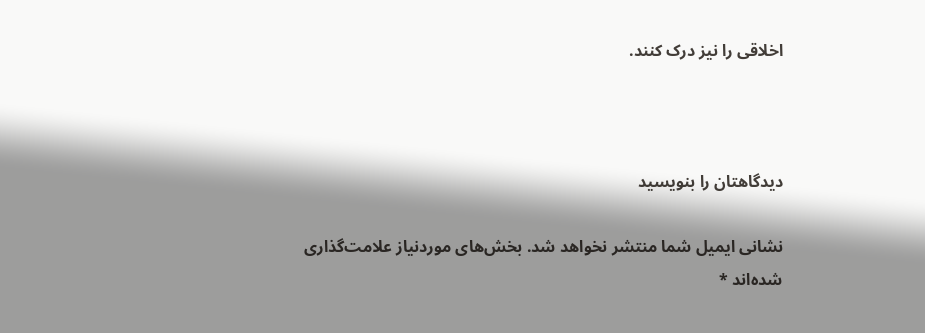اخلاقی را نیز درک کنند.



دیدگاهتان را بنویسید

نشانی ایمیل شما منتشر نخواهد شد. بخش‌های موردنیاز علامت‌گذاری شده‌اند *